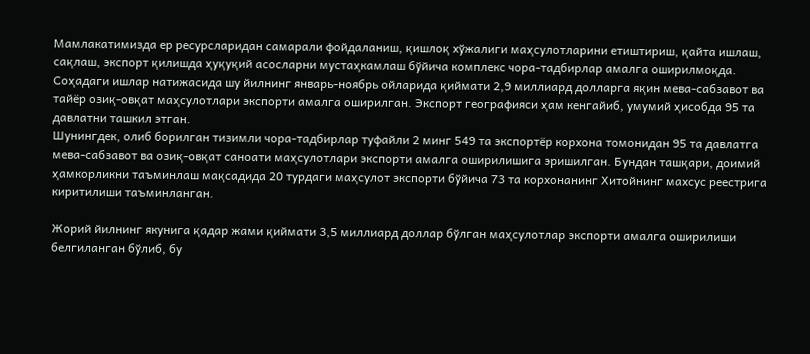Мамлакатимизда ер ресурсларидан самарали фойдаланиш, қишлоқ хўжалиги маҳсулотларини етиштириш, қайта ишлаш, сақлаш, экспорт қилишда ҳуқуқий асосларни мустаҳкамлаш бўйича комплекс чора-тадбирлар амалга оширилмоқда. Соҳадаги ишлар натижасида шу йилнинг январь-ноябрь ойларида қиймати 2,9 миллиард долларга яқин мева-сабзавот ва тайёр озиқ-овқат маҳсулотлари экспорти амалга оширилган. Экспорт географияси ҳам кенгайиб, умумий ҳисобда 95 та давлатни ташкил этган.
Шунингдек, олиб борилган тизимли чора-тадбирлар туфайли 2 минг 549 та экспортёр корхона томонидан 95 та давлатга мева-сабзавот ва озиқ-овқат саноати маҳсулотлари экспорти амалга оширилишига эришилган. Бундан ташқари, доимий ҳамкорликни таъминлаш мақсадида 20 турдаги маҳсулот экспорти бўйича 73 та корхонанинг Хитойнинг махсус реестрига киритилиши таъминланган.

Жорий йилнинг якунига қадар жами қиймати 3,5 миллиард доллар бўлган маҳсулотлар экспорти амалга оширилиши белгиланган бўлиб, бу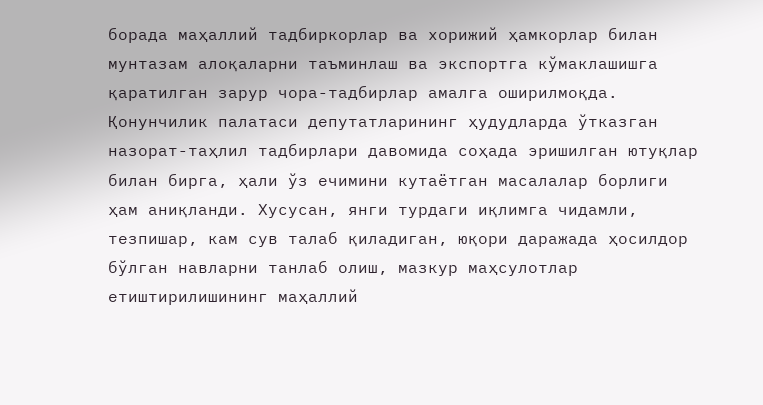борада маҳаллий тадбиркорлар ва хорижий ҳамкорлар билан мунтазам алоқаларни таъминлаш ва экспортга кўмаклашишга қаратилган зарур чора-тадбирлар амалга оширилмоқда.
Қонунчилик палатаси депутатларининг ҳудудларда ўтказган назорат-таҳлил тадбирлари давомида соҳада эришилган ютуқлар билан бирга, ҳали ўз ечимини кутаётган масалалар борлиги ҳам аниқланди. Хусусан, янги турдаги иқлимга чидамли, тезпишар, кам сув талаб қиладиган, юқори даражада ҳосилдор бўлган навларни танлаб олиш, мазкур маҳсулотлар етиштирилишининг маҳаллий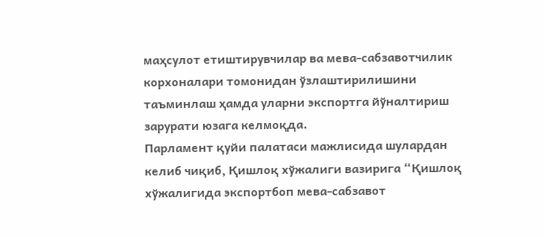маҳсулот етиштирувчилар ва мева-сабзавотчилик корхоналари томонидан ўзлаштирилишини таъминлаш ҳамда уларни экспортга йўналтириш зарурати юзага келмоқда.
Парламент қуйи палатаси мажлисида шулардан келиб чиқиб, Қишлоқ хўжалиги вазирига “Қишлоқ хўжалигида экспортбоп мева-сабзавот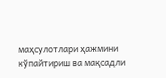маҳсулотлари ҳажмини кўпайтириш ва мақсадли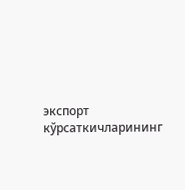экспорт кўрсаткичларининг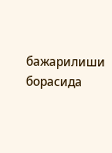бажарилиши борасида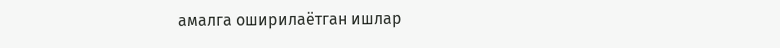амалга оширилаётган ишлар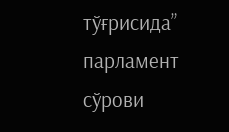тўғрисида” парламент сўрови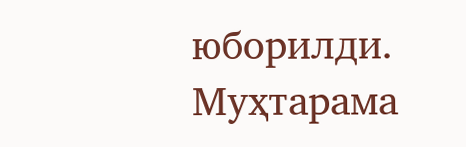юборилди.
Муҳтарама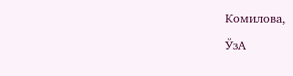Комилова,
ЎзА